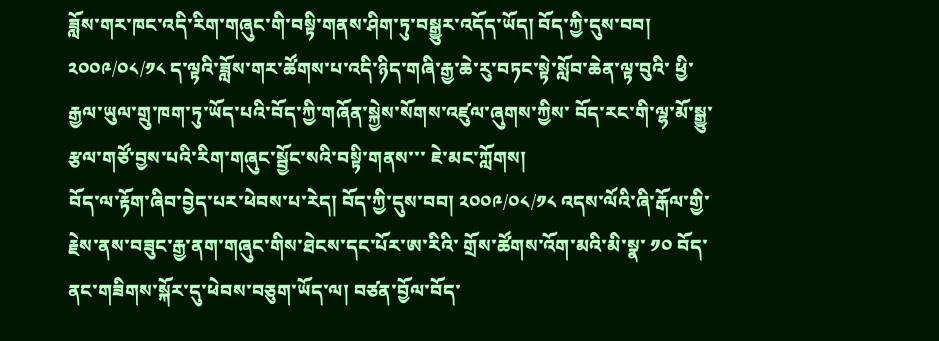ཟློས་གར་ཁང་འདི་རིག་གཞུང་གི་བསྟི་གནས་ཤིག་ཏུ་བསྒྱུར་འདོད་ཡོད། བོད་ཀྱི་དུས་བབ། ༢༠༠༩/༠༨/༡༨ ད་ལྟའི་ཟློས་གར་ཚོགས་པ་འདི་ཉིད་གཞི་རྒྱ་ཆེ་རུ་བཏང་སྟེ་སློབ་ཆེན་ལྟ་བུའི་ ཕྱི་རྒྱལ་ཡུལ་གྲུ་ཁག་ཏུ་ཡོད་པའི་བོད་ཀྱི་གཞོན་སྐྱེས་སོགས་འཛུལ་ཞུགས་ཀྱིས་ བོད་རང་གི་ལྷ་མོ་སྒྱུ་རྩལ་གཙོ་བྱས་པའི་རིག་གཞུང་སྦྱོང་སའི་བསྟི་གནས་་་ ཇེ་མང་ཀློགས།
བོད་ལ་རྟོག་ཞིབ་བྱེད་པར་ཕེབས་པ་རེད། བོད་ཀྱི་དུས་བབ། ༢༠༠༩/༠༨/༡༨ འདས་ལོའི་ཞི་རྒོལ་གྱི་རྗེས་ནས་བཟུང་རྒྱ་ནག་གཞུང་གིས་ཐེངས་དང་པོར་ཨ་རིའི་ གྲོས་ཚོགས་འོག་མའི་མི་སྣ་ ༡༠ བོད་ནང་གཟིགས་སྐོར་དུ་ཕེབས་བཅུག་ཡོད་ལ། བཙན་བྱོལ་བོད་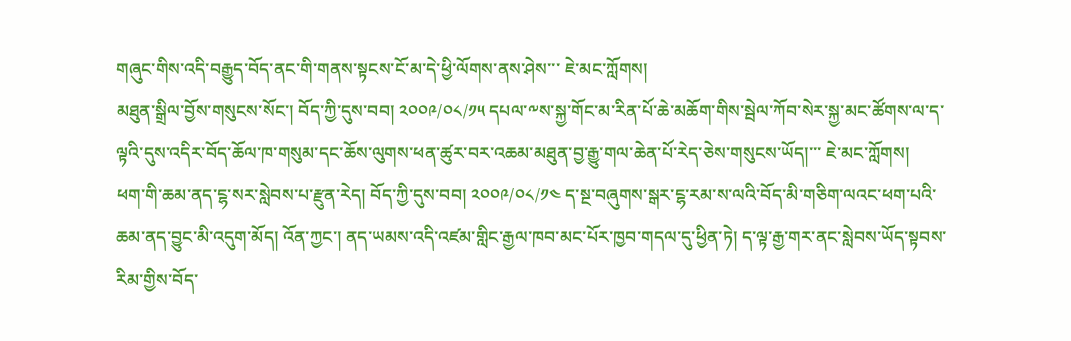གཞུང་གིས་འདི་བརྒྱུད་བོད་ནང་གི་གནས་སྟངས་ངོ་མ་དེ་ཕྱི་ལོགས་ནས་ཤེས་་་ ཇེ་མང་ཀློགས།
མཐུན་སྒྲིལ་བྱོས་གསུངས་སོང་། བོད་ཀྱི་དུས་བབ། ༢༠༠༩/༠༨/༡༥ དཔལ་༸ས་སྐྱ་གོང་མ་རིན་པོ་ཆེ་མཆོག་གིས་སྦེལ་ཀོབ་སེར་སྐྱ་མང་ཚོགས་ལ་ད་ལྟའི་དུས་འདིར་བོད་ཆོལ་ཁ་གསུམ་དང་ཆོས་ལུགས་ཕན་ཚུར་བར་འཆམ་མཐུན་བྱ་རྒྱུ་གལ་ཆེན་པོ་རེད་ཅེས་གསུངས་ཡོད།་་་ ཇེ་མང་ཀློགས།
ཕག་གི་ཆམ་ནད་ངྷ་སར་སླེབས་པ་རྫུན་རེད། བོད་ཀྱི་དུས་བབ། ༢༠༠༩/༠༨/༡༤ ད་སྔ་བཞུགས་སྒར་ངྷ་རམ་ས་ལའི་བོད་མི་གཅིག་ལའང་ཕག་པའི་ཆམ་ནད་བྱུང་མི་འདུག་མོད། འོན་ཀྱང་། ནད་ཡམས་འདི་འཛམ་གླིང་རྒྱལ་ཁབ་མང་པོར་ཁྱབ་གདལ་དུ་ཕྱིན་ཏེ། ད་ལྟ་རྒྱ་གར་ནང་སླེབས་ཡོད་སྟབས་རིམ་གྱིས་བོད་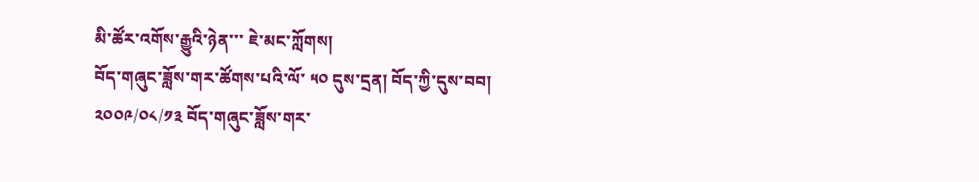མི་ཚོར་འགོས་རྒྱུའི་ཉེན་་་ ཇེ་མང་ཀློགས།
བོད་གཞུང་ཟློས་གར་ཚོགས་པའི་ལོ་ ༥༠ དུས་དྲན། བོད་ཀྱི་དུས་བབ། ༢༠༠༩/༠༨/༡༣ བོད་གཞུང་ཟློས་གར་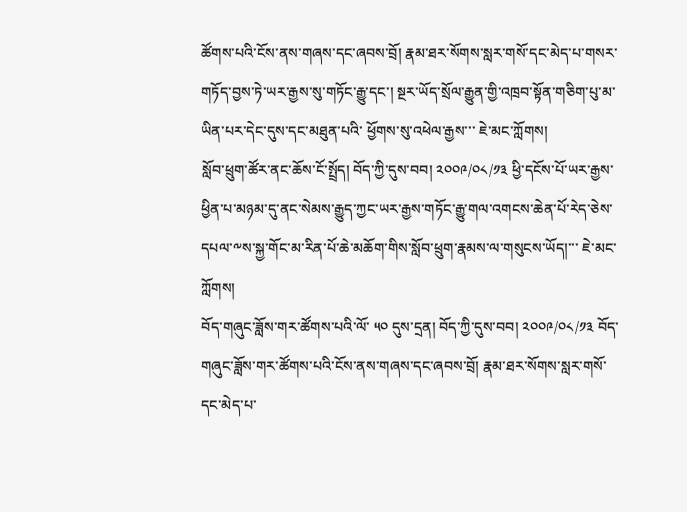ཚོགས་པའི་ངོས་ནས་གཞས་དང་ཞབས་བྲོ། རྣམ་ཐར་སོགས་སླར་གསོ་དང་མེད་པ་གསར་གཏོད་བྱས་ཏེ་ཡར་རྒྱས་སུ་གཏོང་རྒྱུ་དང་། སྔར་ཡོད་སྲོལ་རྒྱུན་གྱི་འཁྲབ་སྟོན་གཅིག་པུ་མ་ཡིན་པར་དེང་དུས་དང་མཐུན་པའི་ ཕྱོགས་སུ་འཕེལ་རྒྱས་་་ ཇེ་མང་ཀློགས།
སློབ་ཕྲུག་ཚོར་ནང་ཆོས་ངོ་སྤྲོད། བོད་ཀྱི་དུས་བབ། ༢༠༠༩/༠༨/༡༣ ཕྱི་དངོས་པོ་ཡར་རྒྱས་ཕྱིན་པ་མཉམ་དུ་ནང་སེམས་རྒྱུད་ཀྱང་ཡར་རྒྱས་གཏོང་རྒྱུ་གལ་འགངས་ཆེན་པོ་རེད་ཅེས་དཔལ་༸ས་སྐྱ་གོང་མ་རིན་པོ་ཆེ་མཆོག་གིས་སློབ་ཕྲུག་རྣམས་ལ་གསུངས་ཡོད།་་་ ཇེ་མང་ཀློགས།
བོད་གཞུང་ཟློས་གར་ཚོགས་པའི་ལོ་ ༥༠ དུས་དྲན། བོད་ཀྱི་དུས་བབ། ༢༠༠༩/༠༨/༡༣ བོད་གཞུང་ཟློས་གར་ཚོགས་པའི་ངོས་ནས་གཞས་དང་ཞབས་བྲོ། རྣམ་ཐར་སོགས་སླར་གསོ་དང་མེད་པ་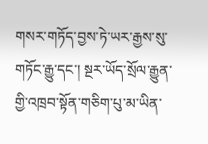གསར་གཏོད་བྱས་ཏེ་ཡར་རྒྱས་སུ་གཏོང་རྒྱུ་དང་། སྔར་ཡོད་སྲོལ་རྒྱུན་གྱི་འཁྲབ་སྟོན་གཅིག་པུ་མ་ཡིན་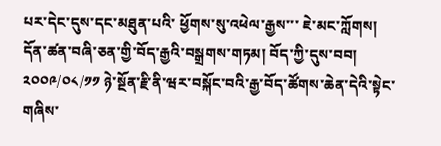པར་དེང་དུས་དང་མཐུན་པའི་ ཕྱོགས་སུ་འཕེལ་རྒྱས་་་ ཇེ་མང་ཀློགས།
དོན་ཚན་བཞི་ཅན་གྱི་བོད་རྒྱའི་བསྒྲགས་གཏམ། བོད་ཀྱི་དུས་བབ། ༢༠༠༩/༠༨/༡༡ ཉེ་སྔོན་རྗི་ནི་ཝར་བསྐོང་བའི་རྒྱ་བོད་ཚོགས་ཆེན་དེའི་སྟེང་གཞིས་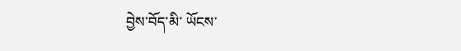བྱེས་བོད་མི་ ཡོངས་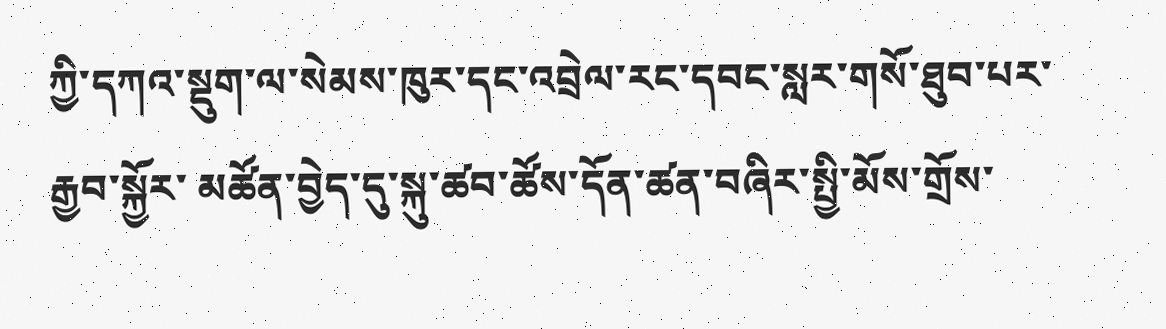ཀྱི་དཀའ་སྡུག་ལ་སེམས་ཁུར་དང་འབྲེལ་རང་དབང་སླར་གསོ་ཐུབ་པར་རྒྱབ་སྐྱོར་ མཚོན་བྱེད་དུ་སྐུ་ཚབ་ཚོས་དོན་ཚན་བཞིར་སྤྱི་མོས་གྲོས་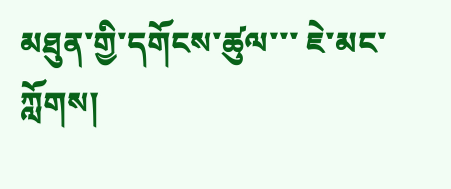མཐུན་གྱི་དགོངས་ཚུལ་་་ ཇེ་མང་ཀློགས།